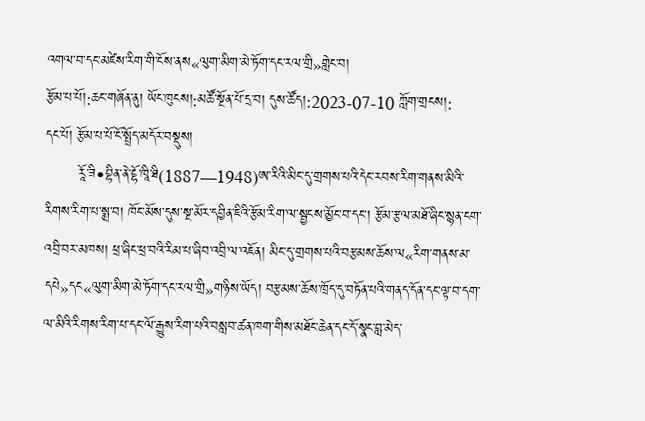འགལ་བ་དང་མཛེས་རིག་གི་ངོས་ནས«ལུག་མིག་མེ་ཏོག་དང་རལ་གྲི»གླེང་བ།
རྩོམ་པ་པོ།:ཆང་གཞོན་ནུ། ཡོང་ཁུངས།:མཚོ་སྔོན་པོ་དྲ་བ། དུས་ཚོད།:2023-07-10 ཀློག་གྲངས།:
དང་པོ། རྩོམ་པ་པོ་ངོ་སྤྲོད་མདོར་བསྡུས།
       རཱོ་ཟི•བྷིན་ནེ་ངྷོ་ཁཱི་ཐི(1887—1948)ཨ་རིའི་མིང་དུ་གྲགས་པའི་དེང་རབས་རིག་གནས་མིའི་རིགས་རིག་པ་སྨྲ་བ། ཁོང་མོས་དུས་སྔ་མོར་དབྱིན་ཇིའི་རྩོམ་རིག་ལ་སྦྱངས་མྱོང་བ་དང་། རྩོམ་རྩལ་མཐོ་ཞིང་སྙན་ངག་འབྲི་བར་མཁས། ཕྲ་ཞིང་ཕྲ་བའི་རིམ་པ་ཞིབ་འབྲི་ལ་འཇོན། མིང་དུ་གྲགས་པའི་བརྩམས་ཆོས་ལ«རིག་གནས་མ་དཔེ»དང«ལུག་མིག་མེ་ཏོག་དང་རལ་གྲི»གཉིས་ཡོད། བརྩམས་ཆོས་ཁྲོད་དུ་བཏོན་པའི་གནད་དོན་དང་ལྟ་བ་དག་ལ་མིའི་རིགས་རིག་པ་དང་ལོ་རྒྱུས་རིག་པའི་བསླབ་ཚན་ཁག་གིས་མཐོང་ཆེན་དང་དོ་སྣང་བླ་མེད་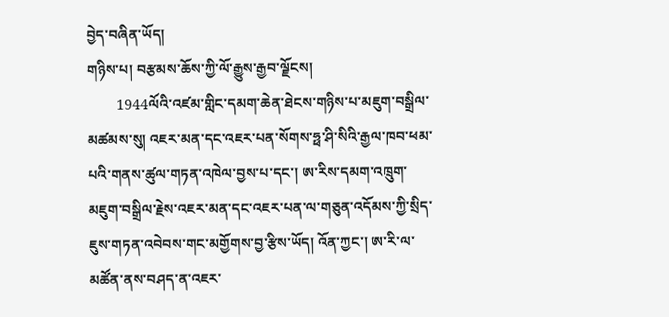བྱེད་བཞིན་ཡོད།
གཉིས་པ། བརྩམས་ཆོས་ཀྱི་ལོ་རྒྱུས་རྒྱབ་ལྗོངས།
        1944ལོའི་འཛམ་གླིང་དམག་ཆེན་ཐེངས་གཉིས་པ་མཇུག་བསྒྲིལ་མཚམས་སུ། འཇར་མན་དང་འཇར་པན་སོགས་ཧྥ་ཤི་སིའི་རྒྱལ་ཁབ་ཕམ་པའི་གནས་ཚུལ་གཏན་འཁེལ་བྱས་པ་དང་། ཨ་རིས་དམག་འཁྲུག་མཇུག་བསྒྲིལ་རྗེས་འཇར་མན་དང་འཇར་པན་ལ་གཅུན་འདོམས་ཀྱི་སྲིད་ཇུས་གཏན་འབེབས་གང་མགྱོགས་བྱ་རྩིས་ཡོད། འོན་ཀྱང་། ཨ་རི་ལ་མཚོན་ནས་བཤད་ན་འཇར་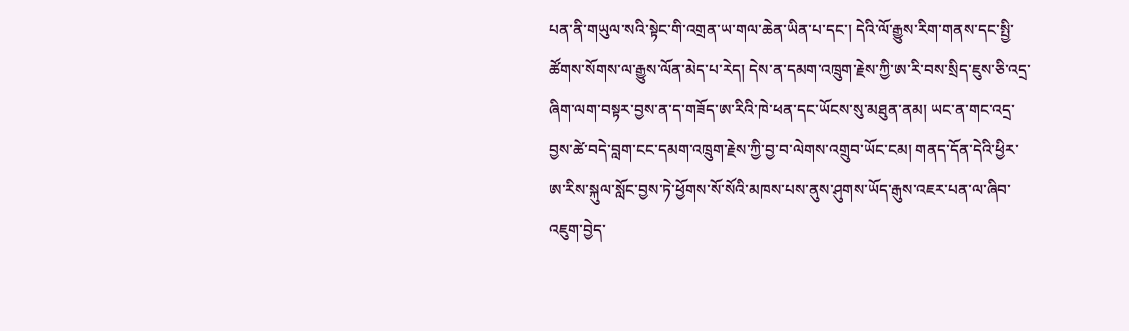པན་ནི་གཡུལ་སའི་སྟེང་གི་འགྲན་ཡ་གལ་ཆེན་ཡིན་པ་དང་། དེའི་ལོ་རྒྱུས་རིག་གནས་དང་སྤྱི་ཚོགས་སོགས་ལ་རྒྱུས་ལོན་མེད་པ་རེད། དེས་ན་དམག་འཁྲུག་རྗེས་ཀྱི་ཨ་རི་བས་སྲིད་ཇུས་ཅི་འདྲ་ཞིག་ལག་བསྟར་བྱས་ན་ད་གཟོད་ཨ་རིའི་ཁེ་ཕན་དང་ཡོངས་སུ་མཐུན་ནམ། ཡང་ན་གང་འདྲ་བྱས་ཚེ་བདེ་བླག་ངང་དམག་འཁྲུག་རྗེས་ཀྱི་བྱ་བ་ལེགས་འགྲུབ་ཡོང་ངམ། གནད་དོན་དེའི་ཕྱིར་ཨ་རིས་སྐུལ་སློང་བྱས་ཏེ་ཕྱོགས་སོ་སོའི་མཁས་པས་ནུས་ཤུགས་ཡོད་རྒུས་འཇར་པན་ལ་ཞིབ་འཇུག་བྱེད་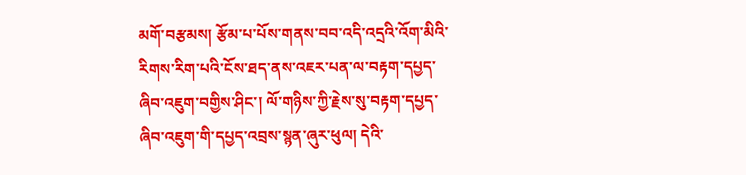མགོ་བརྩམས། རྩོམ་པ་པོས་གནས་བབ་འདི་འདྲའི་འོག་མིའི་རིགས་རིག་པའི་ངོས་ཐད་ནས་འཇར་པན་ལ་བརྟག་དཔྱད་ཞིབ་འཇུག་བགྱིས་ཤིང་། ལོ་གཉིས་ཀྱི་རྗེས་སུ་བརྟག་དཔྱད་ཞིབ་འཇུག་གི་དཔྱད་འབྲས་སྙན་ཞུར་ཕུལ། དེའི་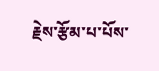རྗེས་རྩོམ་པ་པོས་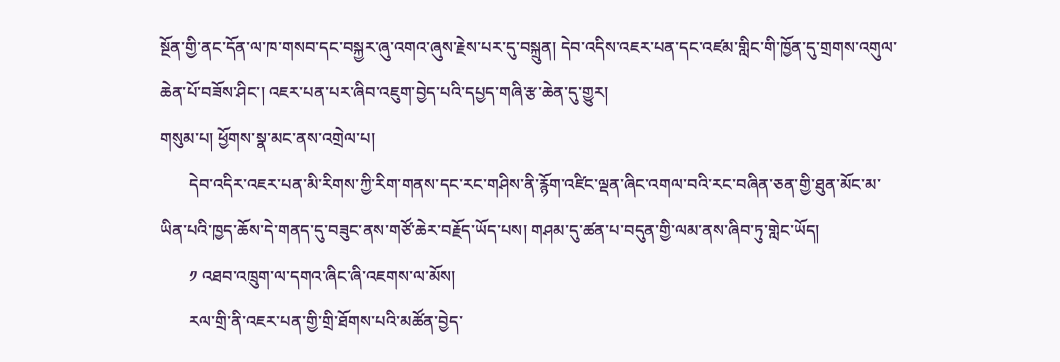སྔོན་གྱི་ནང་དོན་ལ་ཁ་གསབ་དང་བསྐྱར་ཞུ་འགའ་ཞུས་རྗེས་པར་དུ་བསྐྲུན། དེབ་འདིས་འཇར་པན་དང་འཛམ་གླིང་གི་ཁྱོན་དུ་གྲགས་འགུལ་ཆེན་པོ་བཟོས་ཤིང་། འཇར་པན་པར་ཞིབ་འཇུག་བྱེད་པའི་དཔྱད་གཞི་རྩ་ཆེན་དུ་གྱུར།
གསུམ་པ། ཕྱོགས་སྣ་མང་ནས་འགྲེལ་པ།
       དེབ་འདིར་འཇར་པན་མི་རིགས་ཀྱི་རིག་གནས་དང་རང་གཤིས་ནི་རྙོག་འཛིང་ལྡན་ཞིང་འགལ་བའི་རང་བཞིན་ཅན་གྱི་ཐུན་མོང་མ་ཡིན་པའི་ཁྱད་ཆོས་དེ་གནད་དུ་བཟུང་ནས་གཙོ་ཆེར་བརྗོད་ཡོད་པས། གཤམ་དུ་ཚན་པ་བདུན་གྱི་ལམ་ནས་ཞིབ་ཏུ་གླེང་ཡོད།
       ༡ འཐབ་འཁྲུག་ལ་དགའ་ཞིང་ཞི་འཇགས་ལ་མོས།
       རལ་གྲི་ནི་འཇར་པན་གྱི་གྲི་ཐོགས་པའི་མཚོན་བྱེད་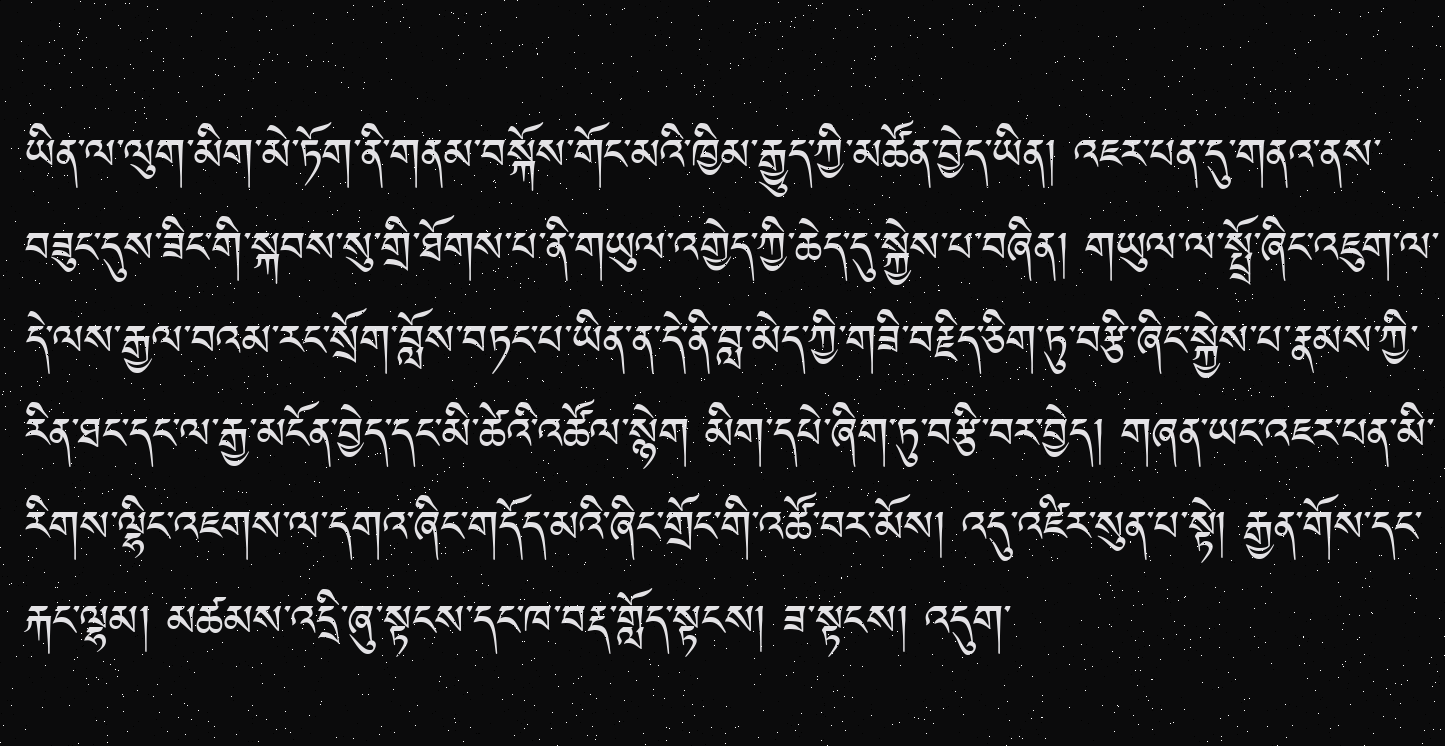ཡིན་ལ་ལུག་མིག་མེ་ཏོག་ནི་གནམ་བསྐོས་གོང་མའི་ཁྱིམ་རྒྱུད་ཀྱི་མཚོན་བྱེད་ཡིན། འཇར་པན་དུ་གནའ་ནས་བཟུང་དུས་ཟིང་གི་སྐབས་སུ་གྲི་ཐོགས་པ་ནི་གཡུལ་འགྱེད་ཀྱི་ཆེད་དུ་སྐྱེས་པ་བཞིན། གཡུལ་ལ་སྤྲོ་ཞིང་འཇུག་ལ་དེ་ལས་རྒྱལ་བའམ་རང་སྲོག་བློས་བཏང་པ་ཡིན་ན་དེ་ནི་བླ་མེད་ཀྱི་གཟི་བརྗིད་ཅིག་ཏུ་བརྩི་ཞིང་སྐྱེས་པ་རྣམས་ཀྱི་རིན་ཐང་དང་ལ་རྒྱ་མངོན་བྱེད་དང་མི་ཚེའི་འཚོལ་སྙེག མིག་དཔེ་ཞིག་ཏུ་བརྩི་བར་བྱེད། གཞན་ཡང་འཇར་པན་མི་རིགས་ལྷིང་འཇགས་ལ་དགའ་ཞིང་གདོད་མའི་ཞིང་གྲོང་གི་འཚོ་བར་མོས། འདུ་འཛིར་སུན་པ་སྟེ། རྒྱན་གོས་དང་རྐང་ལྷམ། མཚམས་འདྲི་ཞུ་སྟངས་དང་ཁ་བརྡ་གློད་སྟངས། ཟ་སྟངས། འདུག་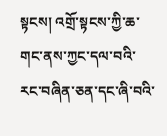སྟངས། འགྲོ་སྟངས་ཀྱི་ཆ་གང་ནས་ཀྱང་དལ་བའི་རང་བཞིན་ཅན་དང་ཞི་བའི་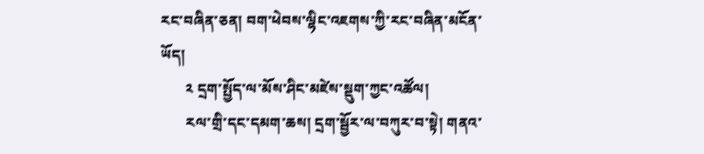རང་བཞིན་ཅན། བག་ཕེབས་ལྷིང་འཇགས་ཀྱི་རང་བཞིན་མངོན་ཡོད།
       ༢ དྲག་སྤྱོད་ལ་མོས་ཤིང་མཛེས་སྡུག་ཀྱང་འཚོལ།
       རལ་གྲི་དང་དམག་ཆས། དྲག་སྦྱོར་ལ་བཀུར་བ་སྟེ། གནའ་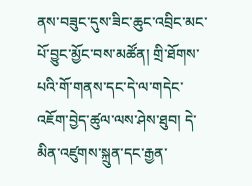ནས་བཟུང་དུས་ཟིང་ཆུང་འབྲིང་མང་པོ་བྱུང་མྱོང་བས་མཚོན། གྲི་ཐོགས་པའི་གོ་གནས་དང་དེ་ལ་གདེང་འཇོག་བྱེད་ཚུལ་ལས་ཤེས་ཐུབ། དེ་མིན་འཛུགས་སྐྲུན་དང་རྒྱན་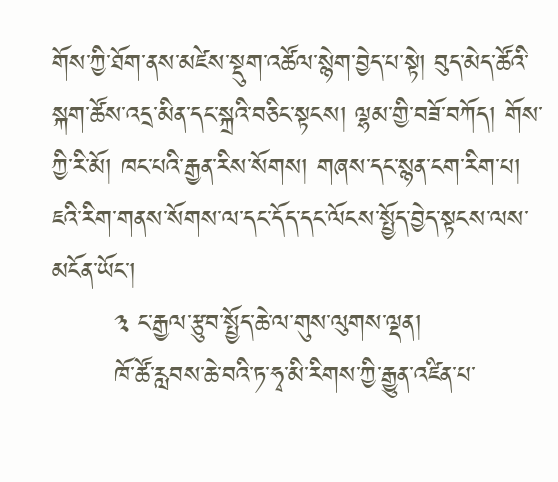གོས་ཀྱི་ཐོག་ནས་མཛེས་སྡུག་འཚོལ་སྙེག་བྱེད་པ་སྟེ། བུད་མེད་ཚོའི་སྐག་ཚོས་འདྲ་མིན་དང་སྐྲའི་བཅིང་སྟངས། ལྷམ་གྱི་བཟོ་བཀོད། གོས་ཀྱི་རི་མོ། ཁང་པའི་རྒྱན་རིས་སོགས། གཞས་དང་སྙན་ངག་རིག་པ། ཇའི་རིག་གནས་སོགས་ལ་དང་དོད་དང་ལོངས་སྤྱོད་བྱེད་སྟངས་ལས་མངོན་ཡོང་།
       ༣ ང་རྒྱལ་རྩུབ་སྤྱོད་ཆེ་ལ་གུས་ལུགས་ལྡན།
       ཁོ་ཚོ་རླབས་ཆེ་བའི་ཏ་ཧྭ་མི་རིགས་ཀྱི་རྒྱུན་འཛིན་པ་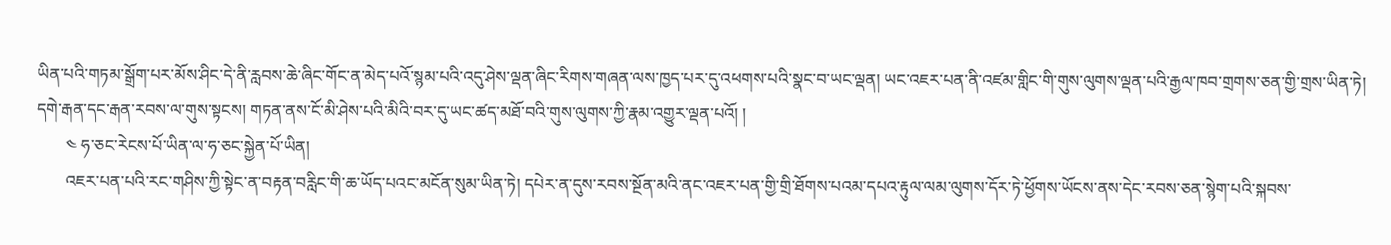ཡིན་པའི་གཏམ་སྒྲོག་པར་མོས་ཤིང་དེ་ནི་རླབས་ཆེ་ཞིང་གོང་ན་མེད་པའོ་སྙམ་པའི་འདུ་ཤེས་ལྡན་ཞིང་རིགས་གཞན་ལས་ཁྱད་པར་དུ་འཕགས་པའི་སྣང་བ་ཡང་ལྡན། ཡང་འཇར་པན་ནི་འཛམ་གླིང་གི་གུས་ལུགས་ལྡན་པའི་རྒྱལ་ཁབ་གྲགས་ཅན་གྱི་གྲས་ཡིན་ཏེ། དགེ་རྒན་དང་རྒན་རབས་ལ་གུས་སྟངས། གཏན་ནས་ངོ་མི་ཤེས་པའི་མིའི་བར་དུ་ཡང་ཚད་མཐོ་བའི་གུས་ལུགས་ཀྱི་རྣམ་འགྱུར་ལྡན་པའོ། །
       ༤ ཧ་ཅང་རེངས་པོ་ཡིན་ལ་ཧ་ཅང་སྐྱེན་པོ་ཡིན།
       འཇར་པན་པའི་རང་གཤིས་ཀྱི་སྟེང་ན་བརྟན་བརླིང་གི་ཆ་ཡོད་པའང་མངོན་སུམ་ཡིན་ཏེ། དཔེར་ན་དུས་རབས་སྔོན་མའི་ནང་འཇར་པན་གྱི་གྲི་ཐོགས་པའམ་དཔའ་རྟུལ་ལམ་ལུགས་དོར་ཏེ་ཕྱོགས་ཡོངས་ནས་དེང་རབས་ཅན་སྙེག་པའི་སྐབས་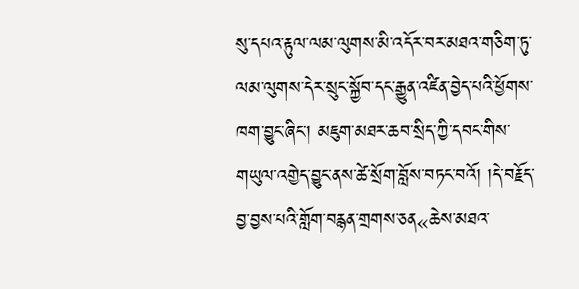སུ་དཔའ་རྟུལ་ལམ་ལུགས་མི་འདོར་བར་མཐའ་གཅིག་ཏུ་ལམ་ལུགས་དེར་སྲུང་སྐྱོབ་དང་རྒྱུན་འཛིན་བྱེད་པའི་ཕྱོགས་ཁག་བྱུང་ཞིང་། མཇུག་མཐར་ཆབ་སྲིད་ཀྱི་དབང་གིས་གཡུལ་འགྱེད་བྱུང་ནས་ཚེ་སྲོག་བློས་བཏང་བའོ། །དེ་བརྗོད་བྱ་བྱས་པའི་གློག་བརྙན་གྲགས་ཅན«ཆེས་མཐའ་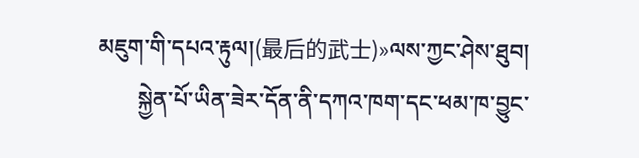མཇུག་གི་དཔའ་རྟུལ།(最后的武士)»ལས་ཀྱང་ཤེས་ཐུབ།
       སྐྱེན་པོ་ཡིན་ཟེར་དོན་ནི་དཀའ་ཁག་དང་ཕམ་ཁ་བྱུང་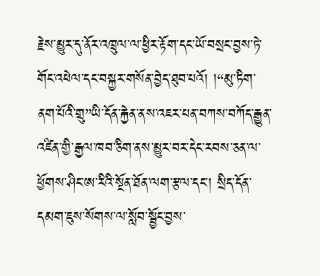རྗེས་མྱུར་དུ་ནོར་འཁྲུལ་ལ་ཕྱིར་རྟོག་དང་ཡོ་བསྲང་བྱས་ཏེ་གོང་འཕེལ་དང་བསྐྱར་གསོན་བྱེད་ཐུབ་པའོ། །“མུ་ཏིག་ནག་པོའི་གྲུ”ཡི་དོན་རྐྱེན་ནས་འཇར་པན་བཀས་བཀོད་རྒྱུན་འཛིན་གྱི་རྒྱལ་ཁབ་ཅིག་ནས་མྱུར་བར་དེང་རབས་ཅན་ལ་ཕྱོགས་ཤིང་ཨ་རིའི་སྔོན་ཐོན་ལག་རྩལ་དང་། སྲིད་དོན་དམག་ཇུས་སོགས་ལ་སློབ་སྦྱོང་བྱས་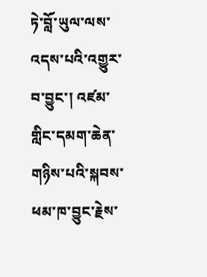ཏེ་བློ་ཡུལ་ལས་འདས་པའི་འགྱུར་བ་བྱུང་། འཛམ་གླིང་དམག་ཆེན་གཉིས་པའི་སྐབས་ཕམ་ཁ་བྱུང་རྗེས་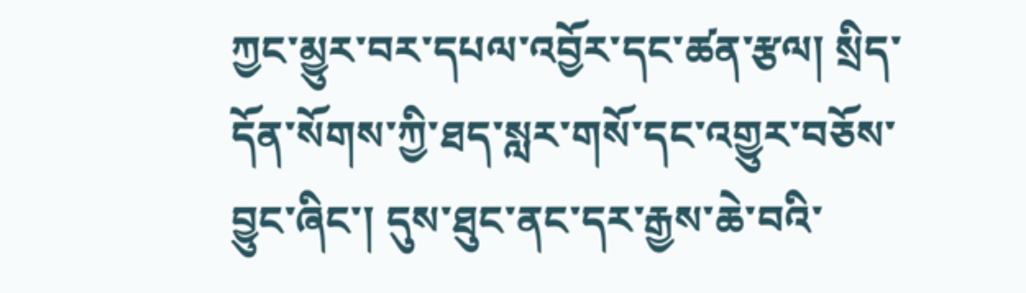ཀྱང་མྱུར་བར་དཔལ་འབྱོར་དང་ཚན་རྩལ། སྲིད་དོན་སོགས་ཀྱི་ཐད་སླར་གསོ་དང་འགྱུར་བཅོས་བྱུང་ཞིང་། དུས་ཐུང་ནང་དར་རྒྱས་ཆེ་བའི་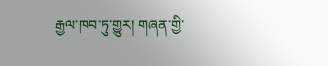རྒྱལ་ཁབ་ཏུ་གྱུར། གཞན་གྱི་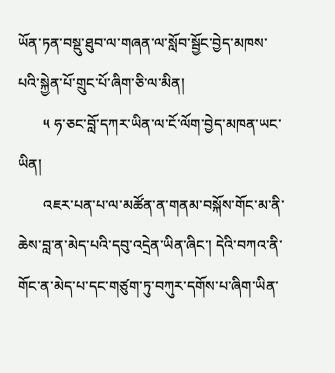ཡོན་ཏན་བསྡུ་ཐུབ་ལ་གཞན་ལ་སློབ་སྦྱོང་བྱེད་མཁས་པའི་སྐྱེན་པོ་གྲུང་པོ་ཞིག་ཅི་ལ་མིན།
       ༥ ཧ་ཅང་བློ་དཀར་ཡིན་ལ་ངོ་ལོག་བྱེད་མཁན་ཡང་ཡིན།
       འཇར་པན་པ་ལ་མཚོན་ན་གནམ་བསྐོས་གོང་མ་ནི་ཆེས་བླ་ན་མེད་པའི་དབུ་འདྲེན་ཡིན་ཞིང་། དེའི་བཀའ་ནི་གོང་ན་མེད་པ་དང་གཙུག་ཏུ་བཀུར་དགོས་པ་ཞིག་ཡིན་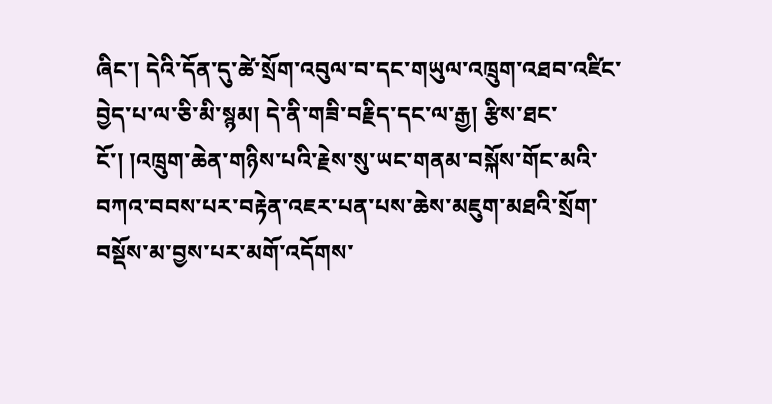ཞིང་། དེའི་དོན་དུ་ཚེ་སྲོག་འབུལ་བ་དང་གཡུལ་འཁྲུག་འཐབ་འཛིང་བྱེད་པ་ལ་ཅི་མི་སྙམ། དེ་ནི་གཟི་བརྗིད་དང་ལ་རྒྱ། རྩིས་ཐང་ངོ་། །འཁྲུག་ཆེན་གཉིས་པའི་རྗེས་སུ་ཡང་གནམ་བསྐོས་གོང་མའི་བཀའ་བབས་པར་བརྟེན་འཇར་པན་པས་ཆེས་མཇུག་མཐའི་སྲོག་བསྡོས་མ་བྱས་པར་མགོ་འདོགས་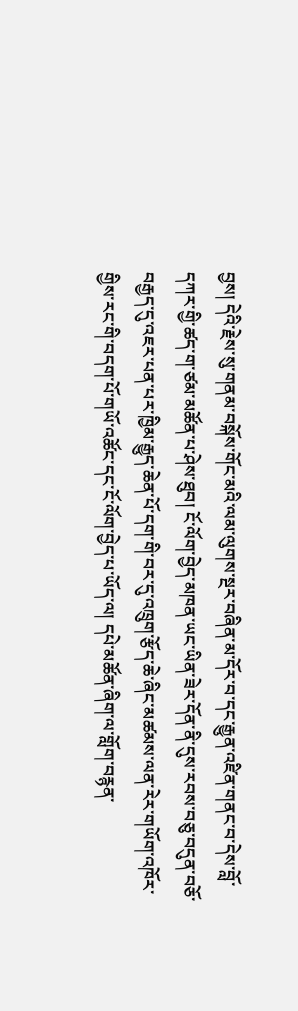བྱས། དེའི་རྗེས་སུ་གནམ་བསྐོས་གོང་མའི་ལམ་ལུགས་སྔར་བཞིན་མ་དོར་བ་དང་རྒྱུན་འཛིན་གནང་བ་དེས་བློ་དཀར་གྱི་ཚད་ག་ཙམ་མཚོན་པ་ཤེས་ཐུབ། ངོ་ལོག་བྱེད་མཁན་ཡང་ཡིན་ཟེར་དོན་ནི་དུས་རབས་བཅུ་བདུན་བཅོ་བརྒྱད་དུ་འཇར་པན་པར་ཁྱིམ་རྒྱུད་ཆེན་པོ་དག་གི་བར་དུ་འཁྲུག་རྩོད་ཆེ་ཞིང་མཚམས་ལན་རེར་གཡོག་འཁོར་གྱིས་རང་གི་བདག་པོ་གཡོ་འཚོང་དང་ངོ་ལོག་བྱེད་པ་ཡོད་ལ། དཔེ་མཚོན་ཞིག་ལ་གློག་བརྙན་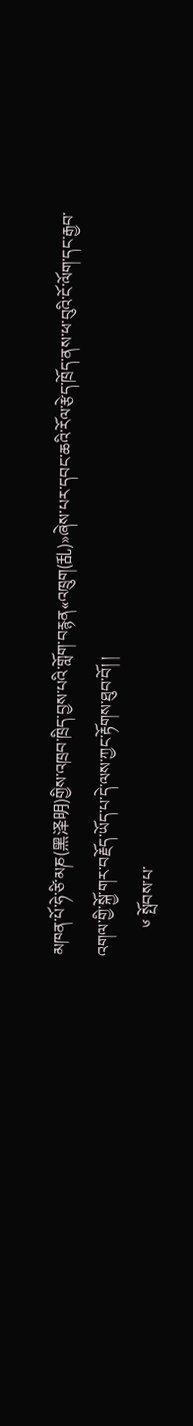མཁན་པོ་ཧེ་ཙི་མཎ(黑泽明)གྱིས་འཁྲབ་ཁྲིད་བྱས་པའི་གློག་བརྙན«འཁྲུག(乱)»ཞེས་པར་དབང་ཆའི་རོལ་རྩེད་ཁྲོད་ནས་ཕ་བུའི་ངོ་ལོག་དང་རྒྱབ་འགལ་གྱི་སྐྱོ་གར་བརྗོད་ཡོད་པ་དེ་ལས་ཀྱང་རྟོགས་ཐུབ་བོ། །
       ༦ སྤོབས་པ་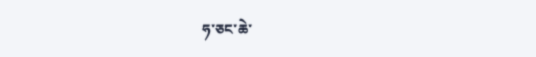ཧ་ཅང་ཆེ་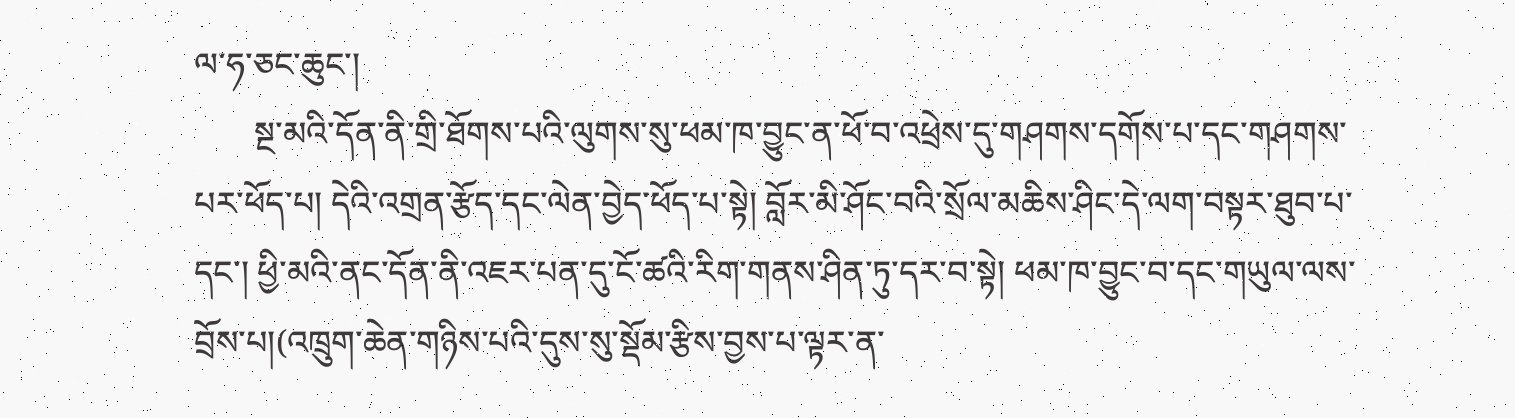ལ་ཧ་ཅང་ཆུང་།
       སྔ་མའི་དོན་ནི་གྲི་ཐོགས་པའི་ལུགས་སུ་ཕམ་ཁ་བྱུང་ན་ཕོ་བ་འཕྲེས་དུ་གཤགས་དགོས་པ་དང་གཤགས་པར་ཕོད་པ། དེའི་འགྲན་རྩོད་དང་ལེན་བྱེད་ཕོད་པ་སྟེ། བློར་མི་ཤོང་བའི་སྲོལ་མཆིས་ཤིང་དེ་ལག་བསྟར་ཐུབ་པ་དང་། ཕྱི་མའི་ནང་དོན་ནི་འཇར་པན་དུ་ངོ་ཚའི་རིག་གནས་ཤིན་ཏུ་དར་བ་སྟེ། ཕམ་ཁ་བྱུང་བ་དང་གཡུལ་ལས་བྲོས་པ།(འཁྲུག་ཆེན་གཉིས་པའི་དུས་སུ་སྡོམ་རྩིས་བྱས་པ་ལྟར་ན་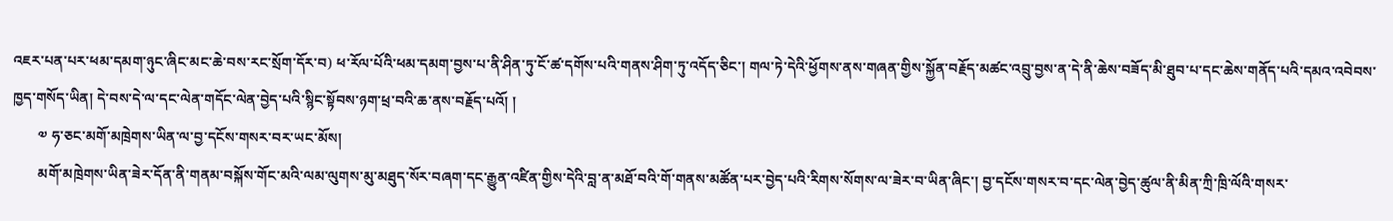འཇར་པན་པར་ཕམ་དམག་ཉུང་ཞིང་མང་ཆེ་བས་རང་སྲོག་དོར་བ) ཕ་རོལ་པོའི་ཕམ་དམག་བྱས་པ་ནི་ཤིན་ཏུ་ངོ་ཚ་དགོས་པའི་གནས་ཤིག་ཏུ་འདོད་ཅིང་། གལ་ཏེ་དེའི་ཕྱོགས་ནས་གཞན་གྱིས་སྐྱོན་བརྗོད་མཚང་འབྲུ་བྱས་ན་དེ་ནི་ཆེས་བཟོད་མི་ཐུབ་པ་དང་ཆེས་གནོད་པའི་དམའ་འབེབས་ཁྱད་གསོད་ཡིན། དེ་བས་དེ་ལ་དང་ལེན་གདོང་ལེན་བྱེད་པའི་སྙིང་སྟོབས་ཉག་ཕྲ་བའི་ཆ་ནས་བརྗོད་པའོ། །
       ༧ ཧ་ཅང་མགོ་མཁྲེགས་ཡིན་ལ་བྱ་དངོས་གསར་བར་ཡང་མོས།
       མགོ་མཁྲེགས་ཡིན་ཟེར་དོན་ནི་གནམ་བསྐོས་གོང་མའི་ལམ་ལུགས་མུ་མཐུད་སོར་བཞག་དང་རྒྱུན་འཛིན་གྱིས་དེའི་བླ་ན་མཐོ་བའི་གོ་གནས་མཚོན་པར་བྱེད་པའི་རིགས་སོགས་ལ་ཟེར་བ་ཡིན་ཞིང་། བྱ་དངོས་གསར་བ་དང་ལེན་བྱེད་ཚུལ་ནི་མིན་ཀྲི་ཁྲི་ལོའི་གསར་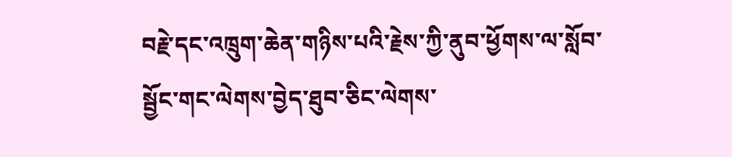བརྗེ་དང་འཁྲུག་ཆེན་གཉིས་པའི་རྗེས་ཀྱི་ནུབ་ཕྱོགས་ལ་སློབ་སྦྱོང་གང་ལེགས་བྱེད་ཐུབ་ཅིང་ལེགས་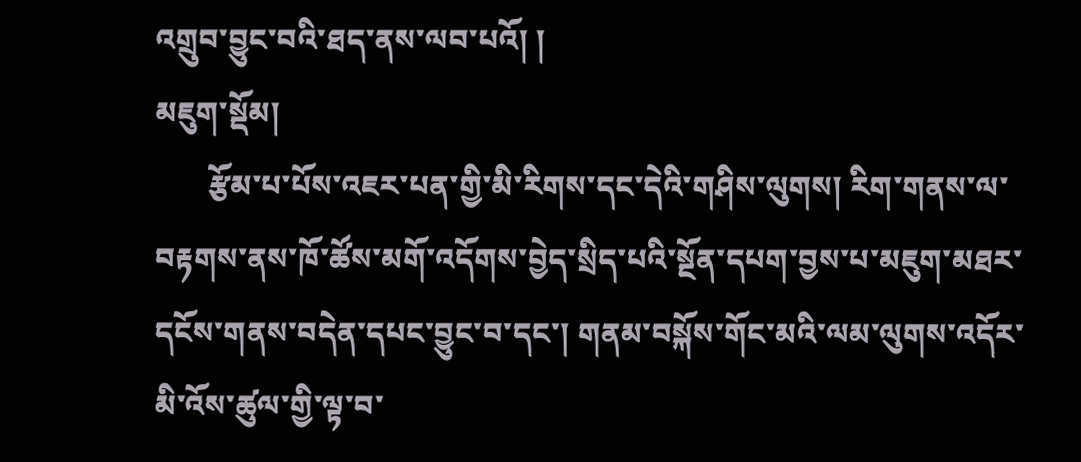འགྲུབ་བྱུང་བའི་ཐད་ནས་ལབ་པའོ། །
མཇུག་སྡོམ།
       རྩོམ་པ་པོས་འཇར་པན་གྱི་མི་རིགས་དང་དེའི་གཤིས་ལུགས། རིག་གནས་ལ་བརྟགས་ནས་ཁོ་ཚོས་མགོ་འདོགས་བྱེད་སྲིད་པའི་སྔོན་དཔག་བྱས་པ་མཇུག་མཐར་དངོས་གནས་བདེན་དཔང་བྱུང་བ་དང་། གནམ་བསྐོས་གོང་མའི་ལམ་ལུགས་འདོར་མི་འོས་ཚུལ་གྱི་ལྟ་བ་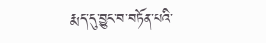རྨད་དུ་བྱུང་བ་བཏོན་པའི་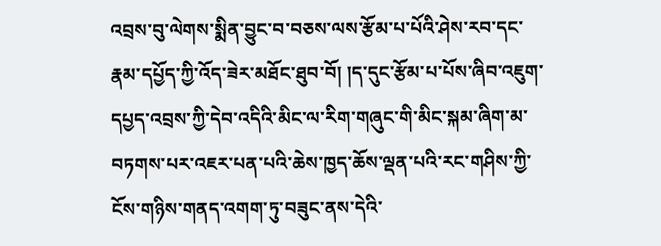འབྲས་བུ་ལེགས་སྨིན་བྱུང་བ་བཅས་ལས་རྩོམ་པ་པོའི་ཤེས་རབ་དང་རྣམ་དཔྱོད་ཀྱི་འོད་ཟེར་མཐོང་ཐུབ་བོ། །ད་དུང་རྩོམ་པ་པོས་ཞིབ་འཇུག་དཔྱད་འབྲས་ཀྱི་དེབ་འདིའི་མིང་ལ་རིག་གཞུང་གི་མིང་སྐམ་ཞིག་མ་བཏགས་པར་འཇར་པན་པའི་ཆེས་ཁྱད་ཆོས་ལྡན་པའི་རང་གཤིས་ཀྱི་ངོས་གཉིས་གནད་འགག་ཏུ་བཟུང་ནས་དེའི་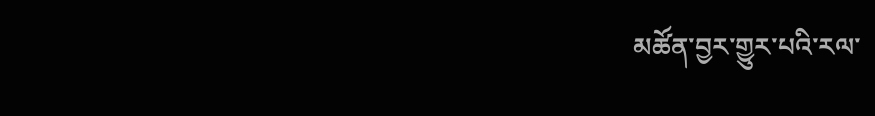མཚོན་བྱར་གྱུར་པའི་རལ་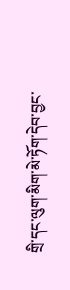གྲི་དང་ལུག་མིག་མེ་ཏོག་དེབ་བྱང་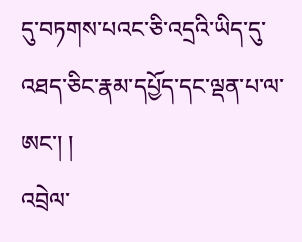དུ་བཏགས་པའང་ཅི་འདྲའི་ཡིད་དུ་འཐད་ཅིང་རྣམ་དཔྱོད་དང་ལྡན་པ་ལ་ཨང་། །
འབྲེལ་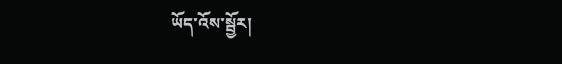ཡོད་འོས་སྦྱོར།